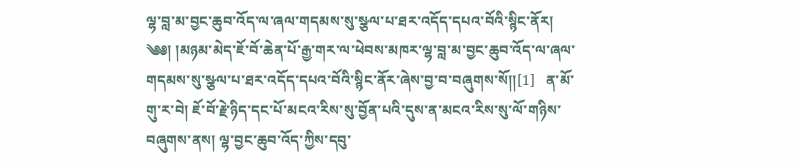ལྷ་བླ་མ་བྱང་ཆུབ་འོད་ལ་ཞལ་གདམས་སུ་སྩལ་པ་ཐར་འདོད་དཔའ་བོའི་སྙིང་ནོར།
༄༅། །མཉམ་མེད་ཇོ་བོ་ཆེན་པོ་རྒྱ་གར་ལ་ཕེབས་མཁར་ལྷ་བླ་མ་བྱང་ཆུབ་འོད་ལ་ཞལ་གདམས་སུ་སྩལ་པ་ཐར་འདོད་དཔའ་བོའི་སྙིང་ནོར་ཞེས་བྱ་བ་བཞུགས་སོ།།[1]   ན་མོ་གུ་ར་བེ། ཇོ་བོ་རྗེ་ཉིད་དང་པོ་མངའ་རིས་སུ་བྱོན་པའི་དུས་ན་མངའ་རིས་སུ་ལོ་གཉིས་བཞུགས་ནས། ལྷ་བྱང་ཆུབ་འོད་ཀྱིས་དབུ་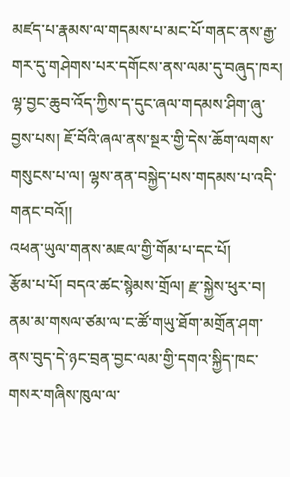མཛད་པ་རྣམས་ལ་གདམས་པ་མང་པོ་གནང་ནས་རྒྱ་གར་དུ་གཤེགས་པར་དགོངས་ནས་ལམ་དུ་བཞུད་ཁར། ལྷ་བྱང་ཆུབ་འོད་ཀྱིས་ད་དུང་ཞལ་གདམས་ཤིག་ཞུ་བྱས་པས། ཇོ་བོའི་ཞལ་ནས་སྔར་གྱི་དེས་ཆོག་ལགས་གསུངས་པ་ལ། ལྷས་ནན་བསྐྱེད་པས་གདམས་པ་འདི་གནང་བའོ།།
འཕན་ཡུལ་གནས་མཇལ་གྱི་གོམ་པ་དང་པོ།
རྩོམ་པ་པོ། བདའ་ཚང་སྙེམས་གྲོལ། རྫ་སྐྱེས་ཕུར་བ། ནམ་མ་གསལ་ཙམ་ལ་ང་ཚོ་གཡུ་ཐོག་མགྲོན་ཤག་ནས་བུད་དེ་ཉང་བྲན་བྱང་ལམ་གྱི་དགའ་སྐྱིད་ཁང་གསར་གཞིས་ཁུལ་ལ་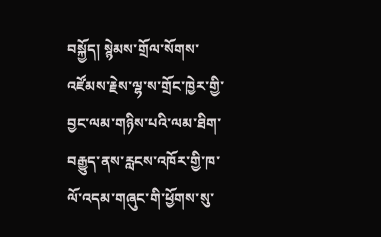བསྐྱོད། སྙེམས་གྲོལ་སོགས་འཛོམས་རྗེས་ལྷ་ས་གྲོང་ཁྱེར་གྱི་བྱང་ལམ་གཉིས་པའི་ལམ་ཐིག་བརྒྱུད་ནས་རླངས་འཁོར་གྱི་ཁ་ལོ་འདམ་གཞུང་གི་ཕྱོགས་སུ་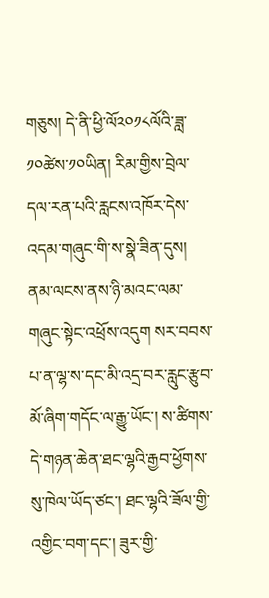གཅུས། དེ་ནི་ཕྱི་ལོ༢༠༡༨ལོའི་ཟླ་༡༠ཚེས་༡༠ཡིན། རིམ་གྱིས་བྲེལ་དལ་རན་པའི་རླངས་འཁོར་དེས་འདམ་གཞུང་གི་ས་སྣེ་ཟིན་དུས། ནམ་ལངས་ནས་ཉི་མའང་ལམ་གཞུང་སྟེང་འཕྲོས་འདུག སར་བབས་པ་ན་ལྷ་ས་དང་མི་འདྲ་བར་རླུང་རྩུབ་མོ་ཞིག་གདོང་ལ་རྒྱུ་ཡོང་། ས་ཚིགས་དེ་གཉན་ཆེན་ཐང་ལྷའི་རྒྱབ་ཕྱོགས་སུ་ཁེལ་ཡོད་ཙང་། ཐང་ལྷའི་ཟོལ་གྱི་འགྱིང་བག་དང་། ཟུར་གྱི་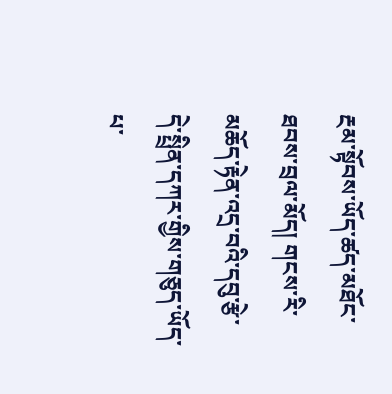རྔམ་སྟོབས་ཡོད་ཚད་མཐོང་ཐབས་བྲལ་མོད། གངས་རི་མཆོད་རྟེན་འདྲ་བའི་དབུ་རྩེ་དེ་སྤྲིན་དཀར་གྱིས་གཅུད་ཡོད་པ་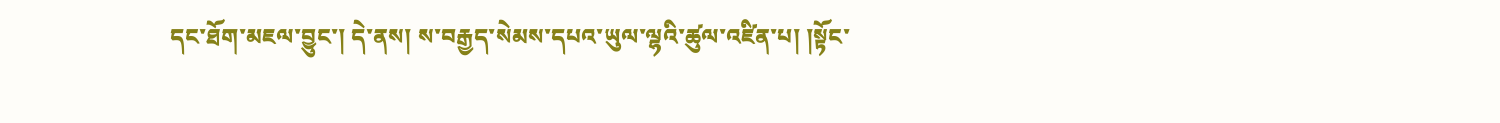དང་ཐོག་མཇལ་བྱུང་། དེ་ནས། ས་བརྒྱད་སེམས་དཔའ་ཡུལ་ལྷའི་ཚུལ་འཛིན་པ། །སྟོང་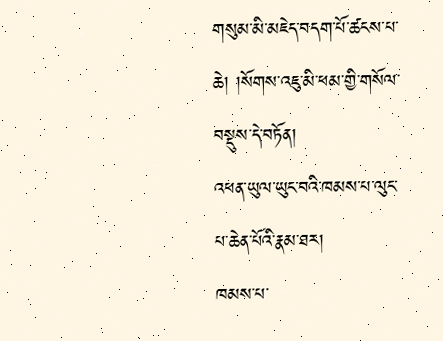གསུམ་མི་མཇེད་བདག་པོ་ཚངས་པ་ཆེ། །སོགས་འཇུ་མི་ཕམ་གྱི་གསོལ་བསྡུས་དེ་བཏོན།
འཕན་ཡུལ་ཡུང་བའི་ཁམས་པ་ལུང་པ་ཆེན་པོའི་རྣམ་ཐར།
ཁམས་པ་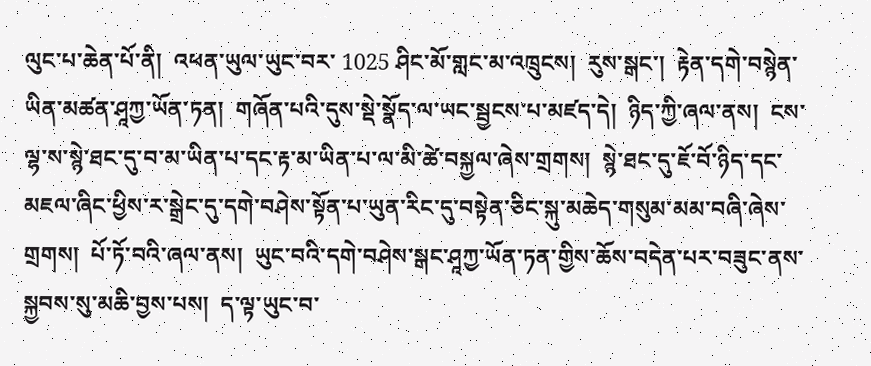ལུང་པ་ཆེན་པོ་ནི།  འཕན་ཡུལ་ཡུང་བར་ 1025 ཤིང་མོ་གླང་མ་འཁྲུངས།  རུས་སྒང་།  རྟེན་དགེ་བསྙེན་ཡིན་མཚན་ཤཱཀྱ་ཡོན་ཏན།  གཞོན་པའི་དུས་སྡེ་སྣོད་ལ་ཡང་སྦྱངས་པ་མཛད་དེ།  ཉིད་ཀྱི་ཞལ་ནས།  ངས་ལྷ་ས་སྙེ་ཐང་དུ་བ་མ་ཡིན་པ་དང་རྟ་མ་ཡིན་པ་ལ་མི་ཚེ་བསྐྱལ་ཞེས་གྲགས།  སྙེ་ཐང་དུ་ཇོ་བོ་ཉིད་དང་མཇལ་ཞིང་ཕྱིས་ར་སྒྲེང་དུ་དགེ་བཤེས་སྟོན་པ་ཡུན་རིང་དུ་བསྟེན་ཅིང་སྐུ་མཆེད་གསུམ་མམ་བཞི་ཞེས་གྲགས།  པོ་ཏོ་བའི་ཞལ་ནས།  ཡུང་བའི་དགེ་བཤེས་སྒང་ཤཱཀྱ་ཡོན་ཏན་གྱིས་ཆོས་བདེན་པར་བཟུང་ནས་སྐྱབས་སུ་མཆི་བྱས་པས།  ད་ལྟ་ཡུང་བ་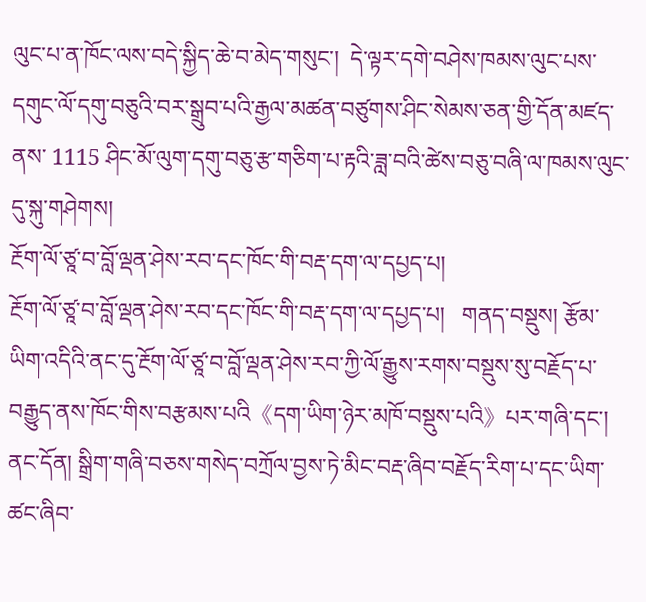ལུང་པ་ན་ཁོང་ལས་བདེ་སྐྱིད་ཆེ་བ་མེད་གསུང་།  དེ་ལྟར་དགེ་བཤེས་ཁམས་ལུང་པས་དགུང་ལོ་དགུ་བཅུའི་བར་སྒྲུབ་པའི་རྒྱལ་མཚན་བཙུགས་ཤིང་སེམས་ཅན་གྱི་དོན་མཛད་ནས་ 1115 ཤིང་མོ་ལུག་དགུ་བཅུ་རྩ་གཅིག་པ་རྟའི་ཟླ་བའི་ཚེས་བཅུ་བཞི་ལ་ཁམས་ལུང་དུ་སྐུ་གཤེགས།
རྔོག་ལོ་ཙཱ་བ་བློ་ལྡན་ཤེས་རབ་དང་ཁོང་གི་བརྡ་དག་ལ་དཔྱད་པ།
རྔོག་ལོ་ཙཱ་བ་བློ་ལྡན་ཤེས་རབ་དང་ཁོང་གི་བརྡ་དག་ལ་དཔྱད་པ།   གནད་བསྡུས། རྩོམ་ཡིག་འདིའི་ནང་དུ་རྔོག་ལོ་ཙཱ་བ་བློ་ལྡན་ཤེས་རབ་ཀྱི་ལོ་རྒྱུས་རགས་བསྡུས་སུ་བརྗོད་པ་བརྒྱུད་ནས་ཁོང་གིས་བརྩམས་པའི《དག་ཡིག་ཉེར་མཁོ་བསྡུས་པའི》པར་གཞི་དང་། ནང་དོན། སྒྲིག་གཞི་བཅས་གསེད་བཀྲོལ་བྱས་ཏེ་མིང་བརྡ་ཞིབ་བརྗོད་རིག་པ་དང་ཡིག་ཚང་ཞིབ་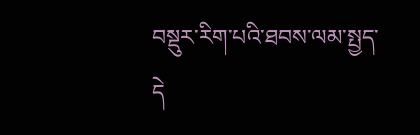བསྡུར་རིག་པའི་ཐབས་ལམ་སྤྱད་དེ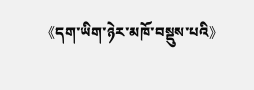《དག་ཡིག་ཉེར་མཁོ་བསྡུས་པའི》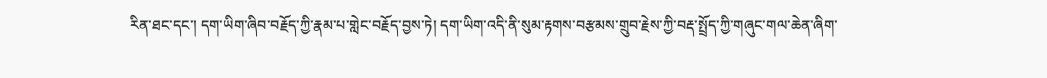རིན་ཐང་དང་། དག་ཡིག་ཞིབ་བརྗོད་ཀྱི་རྣམ་པ་གླེང་བརྗོད་བྱས་ཏེ། དག་ཡིག་འདི་ནི་སུམ་རྟགས་བརྩམས་གྲུབ་རྗེས་ཀྱི་བརྡ་སྤྲོད་ཀྱི་གཞུང་གལ་ཆེན་ཞིག་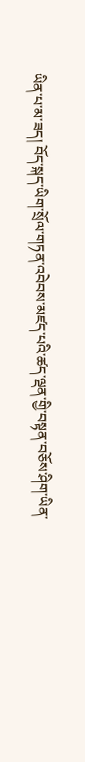ཡིན་པ་མ་ཟད། བོད་སྐད་ཡིག་སྲོལ་གཏན་འབེབས་མཛད་པའི་ཚད་ལྡན་གྱི་བསྟན་བཅོས་ཤིག་ཡིན་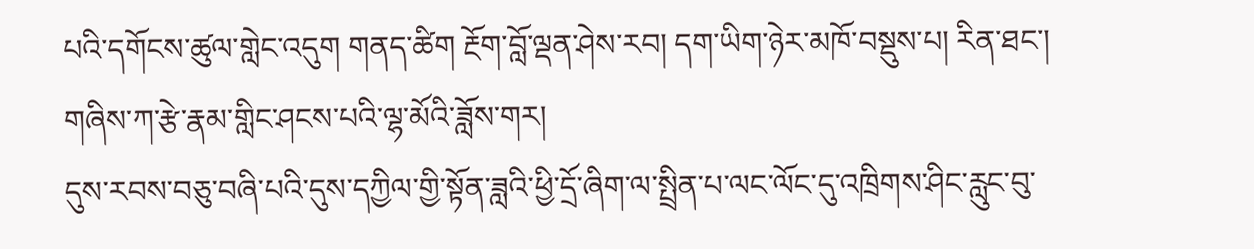པའི་དགོངས་ཚུལ་གླེང་འདུག གནད་ཚིག རྔོག་བློ་ལྡན་ཤེས་རབ། དག་ཡིག་ཉེར་མཁོ་བསྡུས་པ། རིན་ཐང་།
གཞིས་ཀ་རྩེ་རྣམ་གླིང་ཤངས་པའི་ལྷ་མོའི་ཟློས་གར།
དུས་རབས་བཅུ་བཞི་པའི་དུས་དཀྱིལ་གྱི་སྟོན་ཟླའི་ཕྱི་དྲོ་ཞིག་ལ་སྤྲིན་པ་ལང་ལོང་དུ་འཁྲིགས་ཤིང་རླུང་བུ་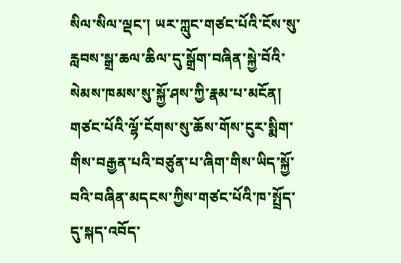སིལ་སིལ་ལྡང་། ཡར་ཀླུང་གཙང་པོའི་ངོས་སུ་རླབས་སྒྲ་ཆལ་ཆིལ་དུ་སྒྲོག་བཞིན་སྐྱེ་བོའི་སེམས་ཁམས་སུ་སྐྱོ་ཤས་ཀྱི་རྣམ་པ་མངོན། གཙང་པོའི་ལྷོ་ངོགས་སུ་ཆོས་གོས་ངུར་སྨིག་གིས་བརྒྱན་པའི་བཙུན་པ་ཞིག་གིས་ཡིད་སྐྱོ་བའི་བཞིན་མདངས་ཀྱིས་གཙང་པོའི་ཁ་སྤྲོད་དུ་སྐད་འབོད་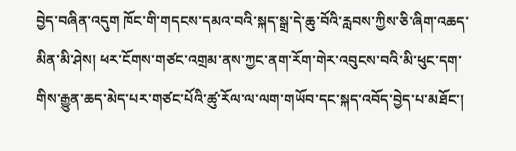བྱེད་བཞིན་འདུག ཁོང་གི་གདངས་དམའ་བའི་སྐད་སྒྲ་དེ་ཆུ་བོའི་རླབས་ཀྱིས་ཅི་ཞིག་འཆད་མིན་མི་ཤེས། ཕར་ངོགས་གཙང་འགྲམ་ནས་ཀྱང་ནག་རོག་གེར་འབུངས་བའི་མི་ཕུང་དག་གིས་རྒྱུན་ཆད་མེད་པར་གཙང་པོའི་ཚུ་རོལ་ལ་ལག་གཡོབ་དང་སྐད་འབོད་བྱེད་པ་མཐོང་།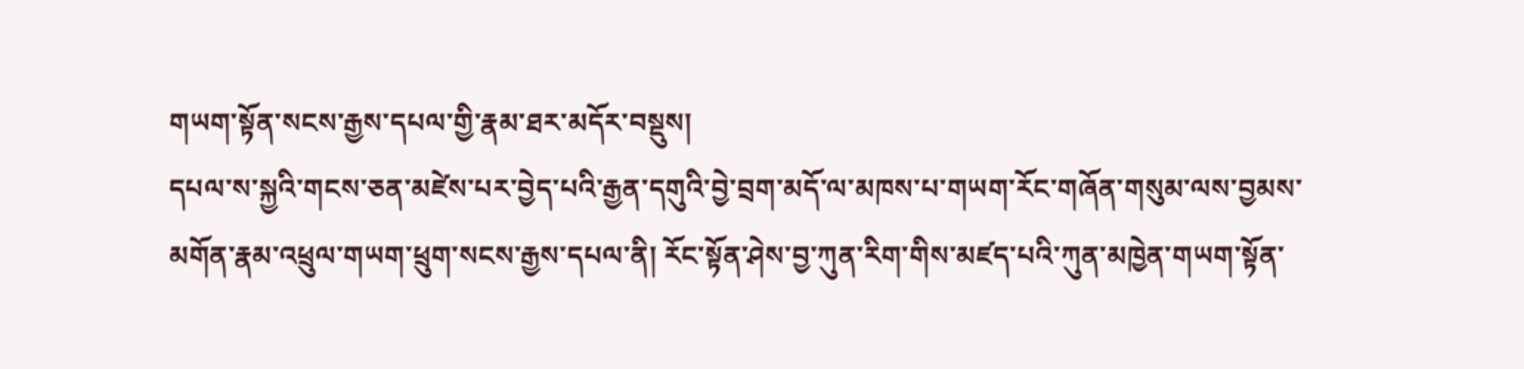གཡག་སྟོན་སངས་རྒྱས་དཔལ་གྱི་རྣམ་ཐར་མདོར་བསྡུས།
དཔལ་ས་སྐྱའི་གངས་ཅན་མཛེས་པར་བྱེད་པའི་རྒྱན་དགུའི་བྱེ་བྲག་མདོ་ལ་མཁས་པ་གཡག་རོང་གཞོན་གསུམ་ལས་བྱམས་མགོན་རྣམ་འཕྲུལ་གཡག་ཕྲུག་སངས་རྒྱས་དཔལ་ནི། རོང་སྟོན་ཤེས་བྱ་ཀུན་རིག་གིས་མཛད་པའི་ཀུན་མཁྱེན་གཡག་སྟོན་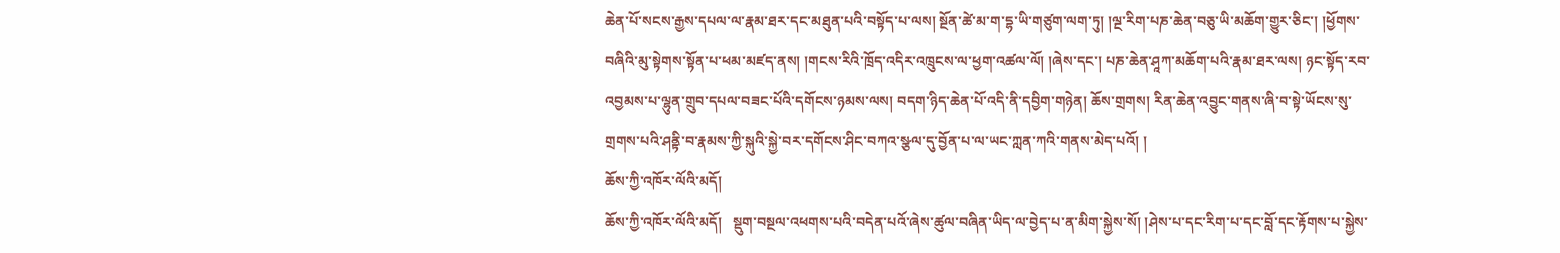ཆེན་པོ་སངས་རྒྱས་དཔལ་ལ་རྣམ་ཐར་དང་མཐུན་པའི་བསྟོད་པ་ལས། སྔོན་ཚེ་མ་ག་དྷ་ཡི་གཙུག་ལག་ཏུ། །ལྔ་རིག་པཎ་ཆེན་བཅུ་ཡི་མཆོག་གྱུར་ཅིང་། །ཕྱོགས་བཞིའི་མུ་སྟེགས་སྟོན་པ་ཕམ་མཛད་ནས། །གངས་རིའི་ཁྲོད་འདིར་འཁྲུངས་ལ་ཕྱག་འཚལ་ལོ། །ཞེས་དང་། པཎ་ཆེན་ཤཱཀ་མཆོག་པའི་རྣམ་ཐར་ལས། ཉང་སྟོད་རབ་འབྱམས་པ་ལྷུན་གྲུབ་དཔལ་བཟང་པོའི་དགོངས་ཉམས་ལས། བདག་ཉིད་ཆེན་པོ་འདི་ནི་དབྱིག་གཉེན། ཆོས་གྲགས། རིན་ཆེན་འབྱུང་གནས་ཞི་བ་སྟེ་ཡོངས་སུ་གྲགས་པའི་ཤནྟི་བ་རྣམས་ཀྱི་སྐུའི་སྐྱེ་བར་དགོངས་ཤིང་བཀའ་སྩལ་དུ་བྱོན་པ་ལ་ཡང་ཀླན་ཀའི་གནས་མེད་པའོ། །
ཆོས་ཀྱི་འཁོར་ལོའི་མདོ།
ཆོས་ཀྱི་འཁོར་ལོའི་མདོ།   སྡུག་བསྔལ་འཕགས་པའི་བདེན་པའོ་ཞེས་ཚུལ་བཞིན་ཡིད་ལ་བྱེད་པ་ན་མིག་སྐྱེས་སོ། །ཤེས་པ་དང་རིག་པ་དང་བློ་དང་རྟོགས་པ་སྐྱེས་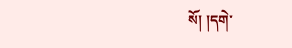སོ། །དགེ་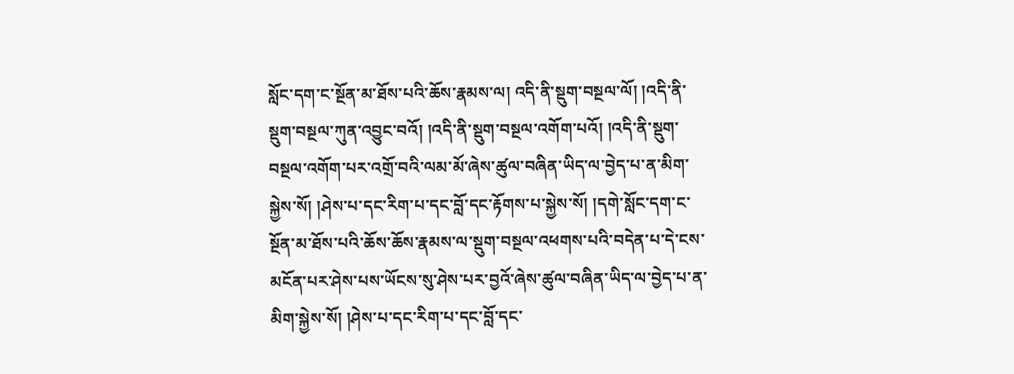སློང་དག་ང་སྔོན་མ་ཐོས་པའི་ཆོས་རྣམས་ལ། འདི་ནི་སྡུག་བསྔལ་ལོ། །འདི་ནི་སྡུག་བསྔལ་ཀུན་འབྱུང་བའོ། །འདི་ནི་སྡུག་བསྔལ་འགོག་པའོ། །འདི་ནི་སྡུག་བསྔལ་འགོག་པར་འགྲོ་བའི་ལམ་མོ་ཞེས་ཚུལ་བཞིན་ཡིད་ལ་བྱེད་པ་ན་མིག་སྐྱེས་སོ། །ཤེས་པ་དང་རིག་པ་དང་བློ་དང་རྟོགས་པ་སྐྱེས་སོ། །དགེ་སློང་དག་ང་སྔོན་མ་ཐོས་པའི་ཆོས་ཆོས་རྣམས་ལ་སྡུག་བསྔལ་འཕགས་པའི་བདེན་པ་དེ་ངས་མངོན་པར་ཤེས་པས་ཡོངས་སུ་ཤེས་པར་བྱའོ་ཞེས་ཚུལ་བཞིན་ཡིད་ལ་བྱེད་པ་ན་མིག་སྐྱེས་སོ། །ཤེས་པ་དང་རིག་པ་དང་བློ་དང་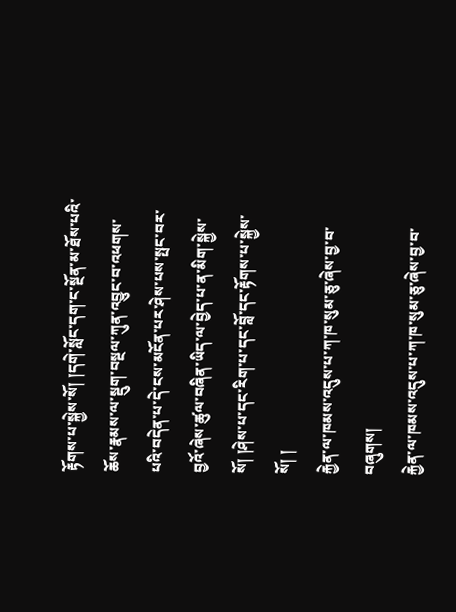རྟོགས་པ་སྐྱེས་སོ། །དགེ་སློང་དག་ང་སྔོན་མ་ཐོས་པའི་ཆོས་རྣམས་ལ་སྡུག་བསྔལ་ཀུན་འབྱུང་བ་འཕགས་པའི་བདེན་པ་དེ་ངས་མངོན་པར་ཤེས་པས་སྤང་བར་བྱའོ་ཞེས་ཚུལ་བཞིན་ཡིད་ལ་བྱེད་པ་ན་མིག་སྐྱེས་སོ། །ཤེས་པ་དང་རིག་པ་དང་བློ་དང་རྟོགས་པ་སྐྱེས་སོ། །
རྐྱེན་ལ་ཁམས་འདུས་པ་ཀ་ཁ་སུམ་ཅུ་ཞེས་བྱ་བ་བཞུགས།
རྐྱེན་ལ་ཁམས་འདུས་པ་ཀ་ཁ་སུམ་ཅུ་ཞེས་བྱ་བ་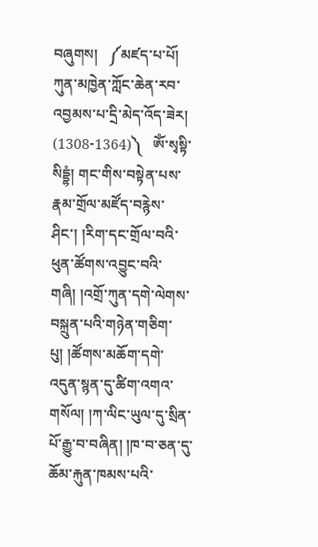བཞུགས།   ༼མཛད་པ་པོ། ཀུན་མཁྱེན་ཀློང་ཆེན་རབ་འབྱམས་པ་དྲི་མེད་འོད་ཟེར། (1308-1364)༽   ཨོཾ་སྭསྟི་སིདྡྷཾ། གང་གིས་བསྟེན་པས་རྣམ་གྲོལ་མཛོད་བརྙེས་ཤིང་། །རིག་དང་གྲོལ་བའི་ཕུན་ཚོགས་འབྱུང་བའི་གཞི། །འགྲོ་ཀུན་དགེ་ལེགས་བསྐྲུན་པའི་གཉེན་གཅིག་པུ། །ཚོགས་མཆོག་དགེ་འདུན་སྙན་དུ་ཚིག་འགའ་གསོལ། །ཀ་ལིང་ཡུལ་དུ་སྲིན་པོ་རྒྱུ་བ་བཞིན། །ཁ་བ་ཅན་དུ་ཆོམ་རྐུན་ཁམས་པའི་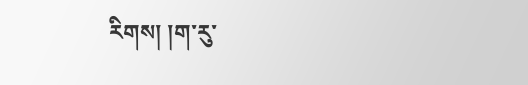རིགས། །ག་རུ་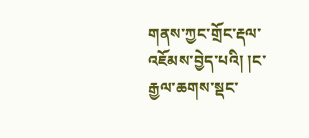གནས་ཀྱང་གྲོང་རྡལ་འཇོམས་བྱེད་པའི། །ང་རྒྱལ་ཆགས་སྡང་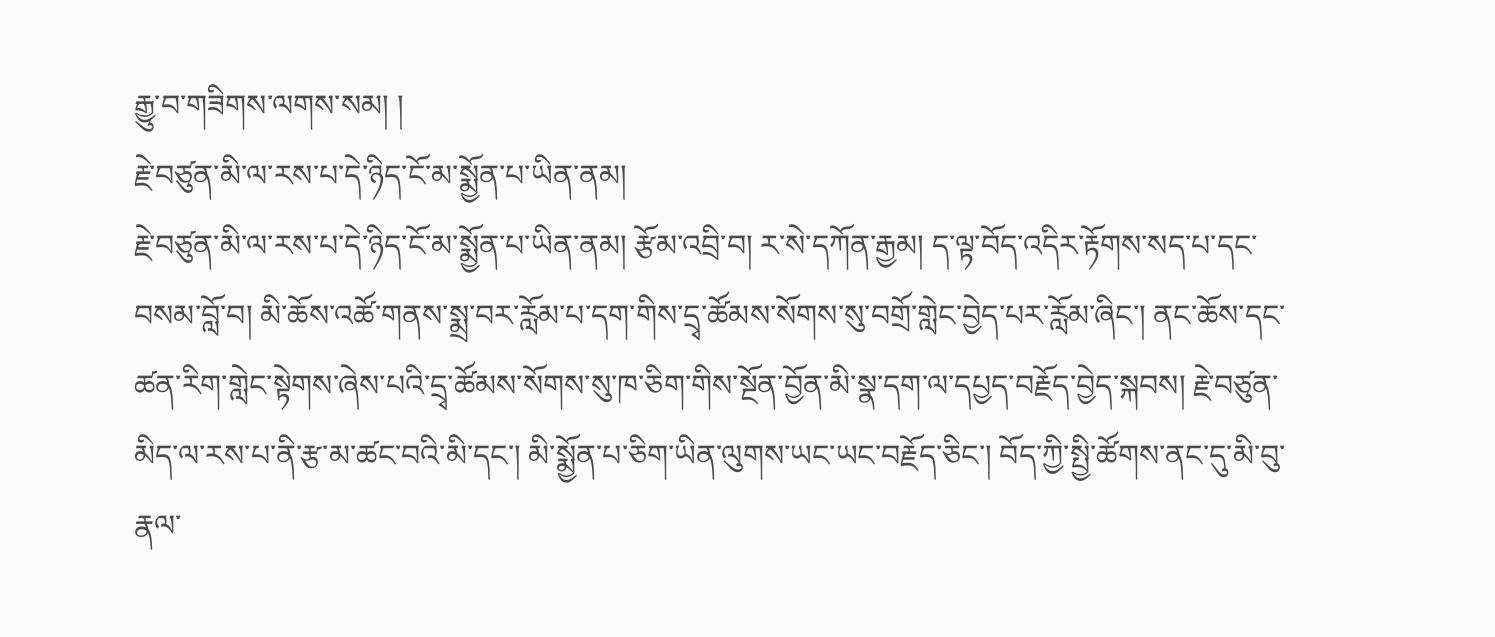རྒྱུ་བ་གཟིགས་ལགས་སམ། །
རྗེ་བཙུན་མི་ལ་རས་པ་དེ་ཉིད་ངོ་མ་སྨྱོན་པ་ཡིན་ནམ།
རྗེ་བཙུན་མི་ལ་རས་པ་དེ་ཉིད་ངོ་མ་སྨྱོན་པ་ཡིན་ནམ། རྩོམ་འབྲི་བ། ར་སེ་དཀོན་རྒྱམ། ད་ལྟ་བོད་འདིར་རྟོགས་སད་པ་དང་བསམ་བློ་བ། མི་ཆོས་འཚོ་གནས་སྨྲ་བར་རློམ་པ་དག་གིས་དྲྭ་ཚོམས་སོགས་སུ་བགྲོ་གླེང་བྱེད་པར་རློམ་ཞིང་། ནང་ཆོས་དང་ཚན་རིག་གླེང་སྟེགས་ཞེས་པའི་དྲྭ་ཚོམས་སོགས་སུ་ཁ་ཅིག་གིས་སྔོན་བྱོན་མི་སྣ་དག་ལ་དཔྱད་བརྗོད་བྱེད་སྐབས། རྗེ་བཙུན་མིད་ལ་རས་པ་ནི་རྩ་མ་ཚང་བའི་མི་དང་། མི་སྨྱོན་པ་ཅིག་ཡིན་ལུགས་ཡང་ཡང་བརྗོད་ཅིང་། བོད་ཀྱི་སྤྱི་ཚོགས་ནང་དུ་མི་བུ་རྣལ་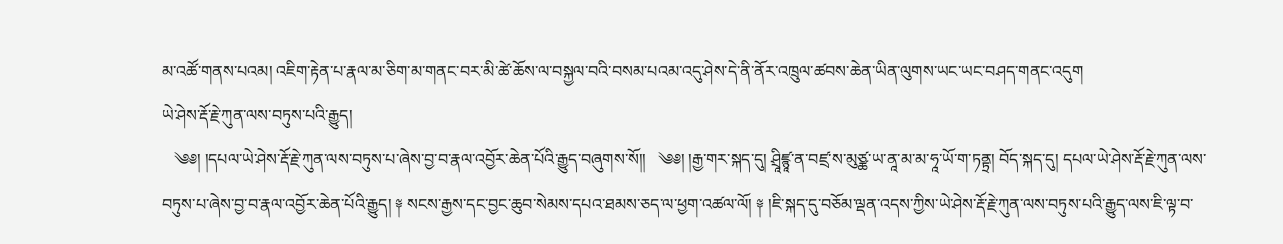མ་འཚོ་གནས་པའམ། འཇིག་རྟེན་པ་རྣལ་མ་ཅིག་མ་གནང་བར་མི་ཚེ་ཆོས་ལ་བསྐྱལ་བའི་བསམ་པའམ་འདུ་ཤེས་དེ་ནི་ནོར་འཁྲུལ་ཚབས་ཆེན་ཡིན་ལུགས་ཡང་ཡང་བཤད་གནང་འདུག
ཡེ་ཤེས་རྡོ་རྗེ་ཀུན་ལས་བཏུས་པའི་རྒྱུད།
   ༄༅། །དཔལ་ཡེ་ཤེས་རྡོ་རྗེ་ཀུན་ལས་བཏུས་པ་ཞེས་བྱ་བ་རྣལ་འབྱོར་ཆེན་པོའི་རྒྱུད་བཞུགས་སོ།།   ༄༅། །རྒྱ་གར་སྐད་དུ། ཤྲཱིཛྙཱ་ན་བཛྲ་ས་མུཙྪ་ཡ་ནཱ་མ་མ་ཧཱ་ཡོ་ག་ཏནྟྲ། བོད་སྐད་དུ། དཔལ་ཡེ་ཤེས་རྡོ་རྗེ་ཀུན་ལས་བཏུས་པ་ཞེས་བྱ་བ་རྣལ་འབྱོར་ཆེན་པོའི་རྒྱུད། ༈ སངས་རྒྱས་དང་བྱང་ཆུབ་སེམས་དཔའ་ཐམས་ཅད་ལ་ཕྱག་འཚལ་ལོ། ༈ །ཇི་སྐད་དུ་བཅོམ་ལྡན་འདས་ཀྱིས་ཡེ་ཤེས་རྡོ་རྗེ་ཀུན་ལས་བཏུས་པའི་རྒྱུད་ལས་ཇི་ལྟ་བ་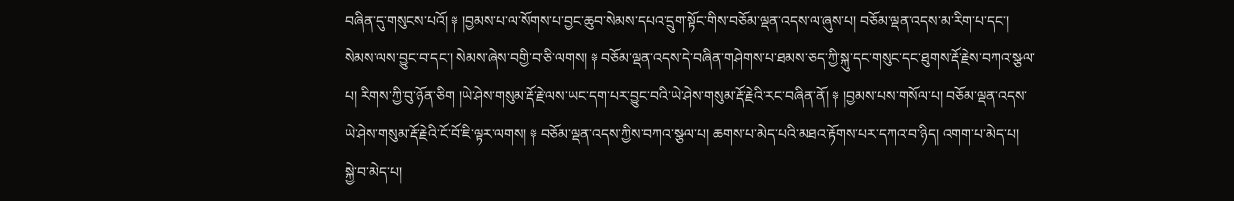བཞིན་དུ་གསུངས་པའོ། ༈ །བྱམས་པ་ལ་སོགས་པ་བྱང་ཆུབ་སེམས་དཔའ་དྲུག་སྟོང་གིས་བཅོམ་ལྡན་འདས་ལ་ཞུས་པ། བཅོམ་ལྡན་འདས་མ་རིག་པ་དང་། སེམས་ལས་བྱུང་བ་དང་། སེམས་ཞེས་བགྱི་བ་ཅི་ལགས། ༈ བཅོམ་ལྡན་འདས་དེ་བཞིན་གཤེགས་པ་ཐམས་ཅད་ཀྱི་སྐུ་དང་གསུང་དང་ཐུགས་རྡོ་རྗེས་བཀའ་སྩལ་པ། རིགས་ཀྱི་བུ་ཉོན་ཅིག །ཡེ་ཤེས་གསུམ་རྡོ་རྗེ་ལས་ཡང་དག་པར་བྱུང་བའི་ཡེ་ཤེས་གསུམ་རྡོ་རྗེའི་རང་བཞིན་ནོ། ༈ །བྱམས་པས་གསོལ་པ། བཅོམ་ལྡན་འདས་ཡེ་ཤེས་གསུམ་རྡོ་རྗེའི་ངོ་བོ་ཇི་ལྟར་ལགས། ༈ བཅོམ་ལྡན་འདས་ཀྱིས་བཀའ་སྩལ་པ། ཆགས་པ་མེད་པའི་མཐའ་རྟོགས་པར་དཀའ་བ་ཉིད། འགག་པ་མེད་པ། སྐྱེ་བ་མེད་པ།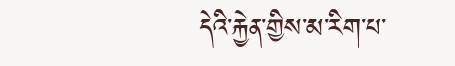དེའི་རྐྱེན་གྱིས་མ་རིག་པ་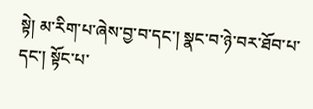སྟེ། མ་རིག་པ་ཞེས་བྱ་བ་དང་། སྣང་བ་ཉེ་བར་ཐོབ་པ་དང་། སྟོང་པ་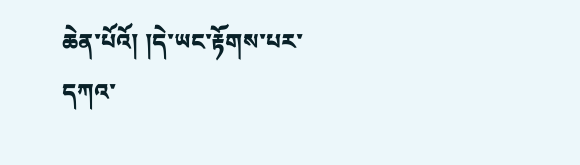ཆེན་པོའོ། །དེ་ཡང་རྟོགས་པར་དཀའ་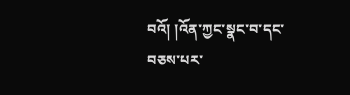བའོ། །འོན་ཀྱང་སྣང་བ་དང་བཅས་པར་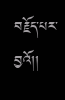བརྗོད་པར་བྱའོ།།